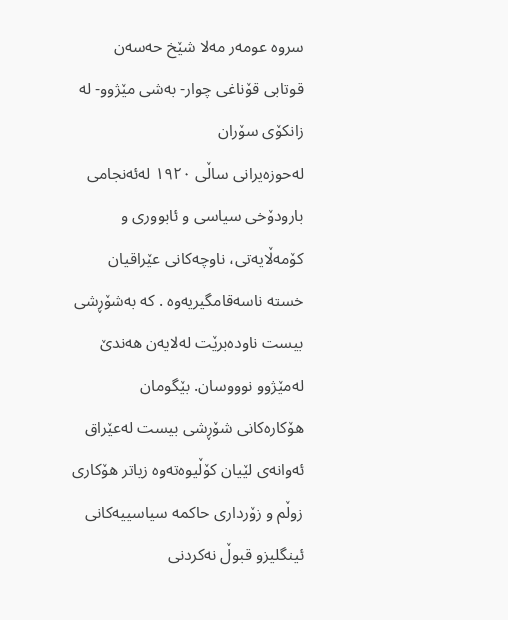سروە عومەر مەلا شێخ حەسەن
قوتابی قۆناغی چوار- بەشی مێژوو- لە زانکۆی سۆران
لەحوزەیرانی ساڵی ١٩٢٠ لەئەنجامی بارودۆخی سیاسی و ئابووری و کۆمەڵایەتی، ناوچەکانی عێراقیان خستە ناسەقامگیریەوە . کە بەشۆڕشی بیست ناودەبرێت لەلایەن هەندێ لەمێژوو نوووسان. بێگومان هۆکارەکانی شۆڕشی بیست لەعێراق ئەوانەی لێیان کۆڵیوەتەوە زیاتر هۆکاری زوڵم و زۆرداری حاکمە سیاسییەکانی ئینگلیزو قبوڵ نەکردنی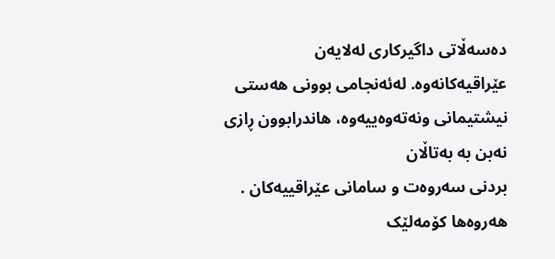دەسەڵاتی داگیرکاری لەلایەن عێراقیەکانەوە. لەئەنجامی بوونی هەستی نیشتیمانی ونەتەوەییەوە، هاندرابوون ڕازی نەبن بە بەتاڵان
بردنی سەروەت و سامانی عێراقییەکان .
هەروەها کۆمەلێک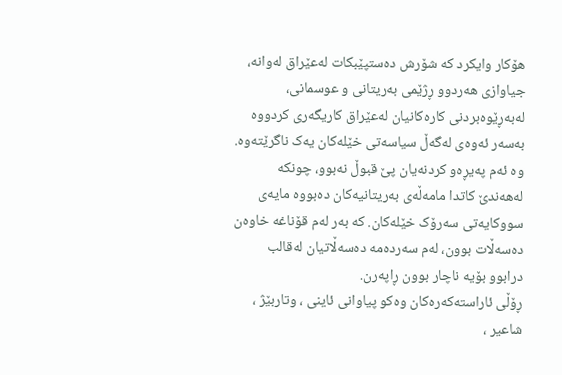هۆکار وایکرد کە شۆرش دەستپێبکات لەعێراق لەوانە، جیاوازی هەردوو ڕژێمی بەریتانی و عوسمانی، لەبەڕێوەبردنی کارەکانیان لەعێراق کاریگەری کردووە بەسەر ئەوەی لەگەڵ سیاسەتی خێلەکان یەک ناگرێتەوە. وە ئەم پەیڕەو کردنەیان پێ قبوڵ نەبوو، چونکە لەهەندێ کاتدا مامەڵەی بەریتانیەکان دەبووە مایەی سووکایەتی سەرۆک خێلەکان. کە بەر لەم قۆناغه خاوەن دەسەڵات بوون، لەم سەردەمە دەسەڵاتیان لەقالب درابوو بۆیە ناچار بوون ڕاپەرن.
ڕۆڵی ئاراستەکەرەکان وەکو پیاوانی ئاینی ، وتاربێژ ، شاعیر ،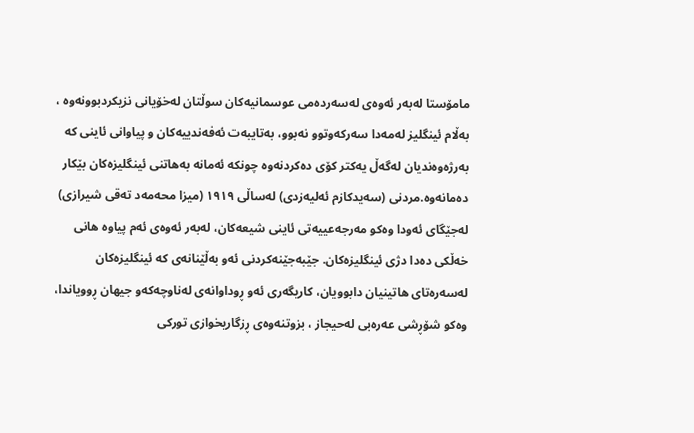مامۆستا لەبەر ئەوەی لەسەردەمی عوسمانیەکان سوڵتان لەخۆیانی نزیکردبوونەوە ، بەڵام ئینگلیز لەمەدا سەرکەوتوو نەبوو، بەتایبەت ئەفەندییەکان و پیاوانی ئاینی کە بەرژەوەندیان لەگەڵ یەکتر کۆی دەکردنەوە چونکە ئەمانە بەهاتنی ئینگلیزەکان بێکار دەمانەوە.مردنی (سەیدکازم ئەلیەزدی) لەساڵی ١٩١٩ (میزا محەمەد تەقی شیرازی) لەجێگای ئەودا وەکو مەرجەعییەتی ئاینی شیعەکان، لەبەر ئەوەی ئەم پیاوە هانی خەڵکی دەدا دژی ئینگلیزەکان. جێبەجێنەکردنی ئەو بەڵێنانەی کە ئینگلیزەکان لەسەرەتای هاتینیان دابوویان، کاریگەری ئەو ڕوداوانەی لەناوچەکەو جیهان ڕوویاندا، وەکو شۆڕشی عەرەبی لەحیجاز ، بزوتنەوەی ڕزگاریخوازی تورکی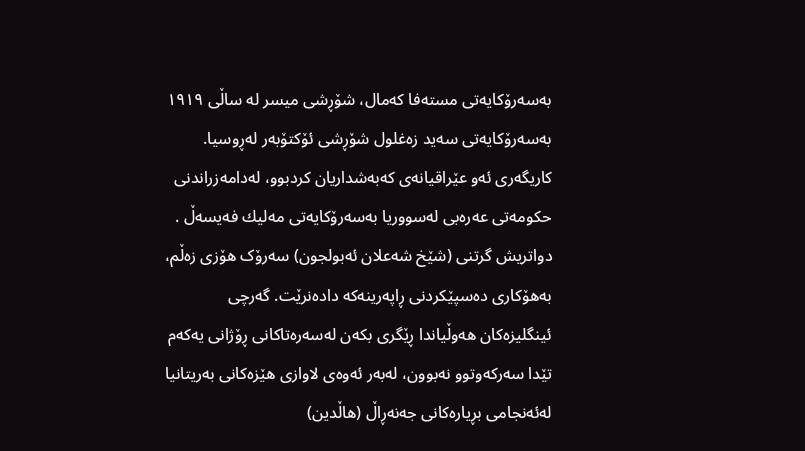بەسەرۆکایەتی مستەفا کەمال، شۆڕشی میسر لە ساڵی ١٩١٩ بەسەرۆکایەتی سەید زەغلول شۆڕشی ئۆکتۆبەر لەڕوسیا. کاریگەری ئەو عێراقیانەی کەبەشداریان کردبوو، لەدامەزراندنی حکومەتی عەرەبی لەسووریا بەسەرۆکایەتی مەلیك فەیسەڵ . دواتریش گرتنی (شێخ شەعلان ئەبولجون) سەرۆک هۆزی زەڵم، بەهۆکاری دەسپێکردنی ڕاپەرینەکە دادەنرێت. گەرچی ئینگلیزەکان هەوڵیاندا ڕێگری بکەن لەسەرەتاکانی ڕۆژانی یەکەم تێدا سەرکەوتوو نەبوون، لەبەر ئەوەی لاوازی هێزەکانی بەریتانیا لەئەنجامی بڕیارەکانی جەنەڕاڵ (هاڵدین)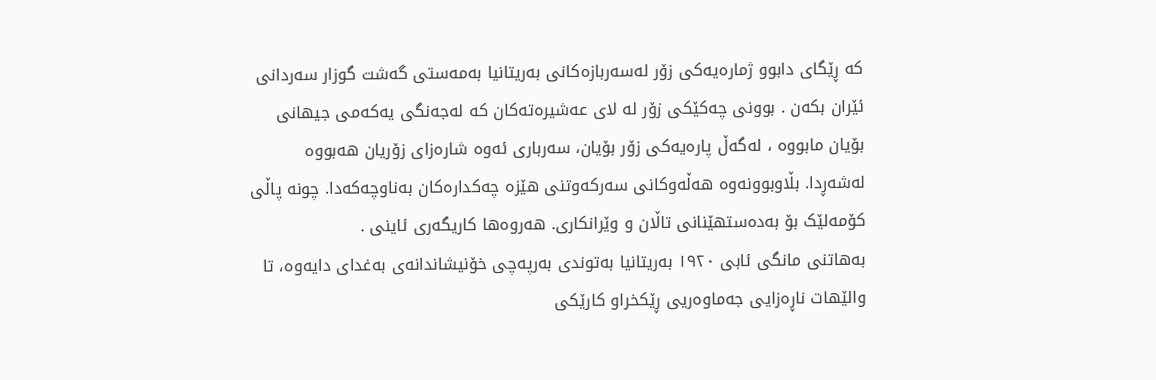کە ڕێگای دابوو ژمارەیەکی زۆر لەسەربازەکانی بەریتانیا بەمەستی گەشت گوزار سەردانی ئێران بکەن . بوونی چەکێکی زۆر لە لای عەشیرەتەکان کە لەجەنگی یەکەمی جیهانی بۆیان مابووە ، لەگەڵ پارەیەکی زۆر بۆیان، سەرباری ئەوه شارەزای زۆریان هەبووە لەشەڕدا. بڵاوبوونەوە هەڵەوکانی سەرکەوتنی هێزە چەکدارەکان بەناوچەکەدا. چونە پاڵی کۆمەلێک بۆ بەدەستهێنانی تاڵان و وێرانکاری. هەروەها کاریگەری ئاینی .
بەهاتنی مانگی ئابی ١٩٢٠ بەریتانیا بەتوندی بەرپەچی خۆنیشاندانەی بەغدای دایەوە، تا والێهات ناڕەزایی جەماوەریی ڕێکخراو کارێکی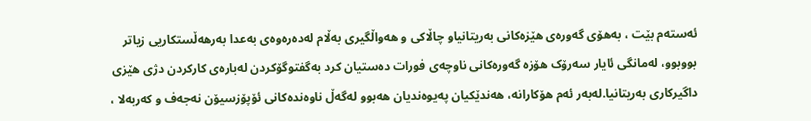ئەستەم بێت ، بەهۆی گەورەی هێزەکانی بەریتانیاو چاڵاکی و هەواڵگیری بەڵام لەدەرەوەی بەعدا بەرهەڵستکاریی زیاتر بووبوو، لەمانگی ئایار سەرۆک هۆزە گەورەکانی ناوچەی فورات دەستیان کرد بەگفتوگۆکردن لەبارەی کارکردن دژی هێزی داگیرکاری بەریتانیا.لەبەر ئەم هۆکارانە، هەندێکیان پەیوەندیان هەبوو لەگەڵ ناوەندەکانی ئۆپۆزسیۆن نەجەف و کەربەلا ،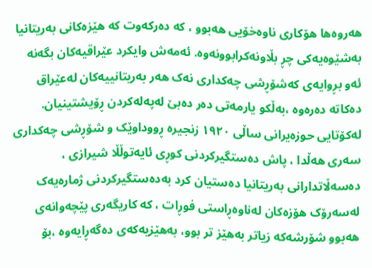هەروەها هۆکاری ناوەخۆیی هەبوو ، کە دەرکەوت کە هێزەکانی بەریتانیا بەشێوەیەکی چڕ بڵاونەکرابوونەوە. ئەمەش وایکرد عێراقیەکان بگەنە ئەو بڕوایەی کەشۆڕشی چەکداری نەک هەر بەریتانییەکان لەعێراق دەکاتە دەرەوە ،بەڵکو یارمەتی دەر دەبێ لەپەلەکردن ڕۆیشتینیان.
لەکۆتایی حوزەیرانی ساڵی ١٩٢٠ زنجیرە ڕووداوێک و شۆڕشی چەکداری سەری هەڵدا ، پاش دەستگیرکردنی کوڕی ئایەتوڵڵا شیرازی ، دەسەڵاتدارانی بەریتانیا دەستیان کرد بەدەستگیرکردنی ژمارەیەک لەسەرۆک هۆزەکان لەناوەڕاستی فوڕات ، کە کاریگەری پێچەوانەی هەبوو شۆرشەکە زیاتر بەهێز تر بوو، بەهێزیەکەی دەگەڕایەوە ،بۆ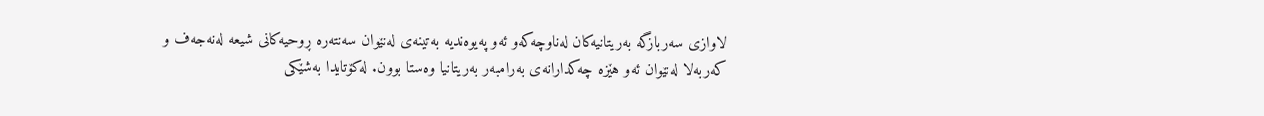لاوازی سەربازگە بەریتانیەکان لەناوچەکەو ئەو پەیوەندیە بەتینەی لەنێوان سەنتەرە ڕوحیەکانی شیعە لەنەجەف و کەربەلا لەنێوان ئەو هێزە چەکدارانەی بەرامبەر بەریتانیا وەستا بوون. لەکۆتایدا بەشێکی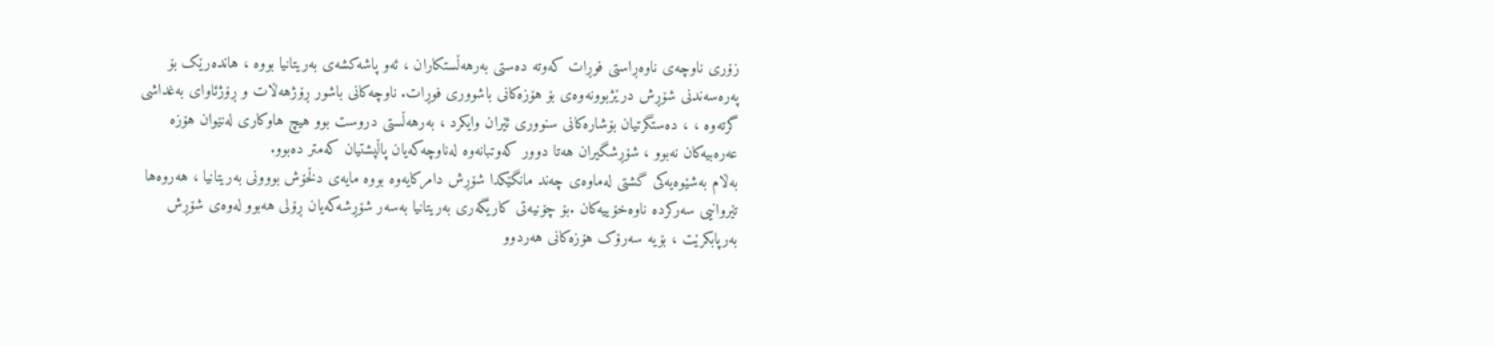زۆری ناوچەی ناوەڕاستی فوڕات کەوتە دەستی بەرهەڵستکاران ، ئەو پاشەکشەی بەریتانیا بووە ، هاندەرێک بۆ پەرەسەندنی شۆڕش درێژبوونەوەی بۆ هۆزەکانی باشووری فوڕات. ناوچەکانی باشور ڕۆژهەڵات و ڕۆژئاوای بەغداشی گرتەوە ، ، دەستگرتیان بۆشارەکانی سنووری ئێران وایکرد ، بەرهەڵستی دروست بوو هیچ هاوکاری لەنێوان هۆزە عەرەبیەکان نەبوو ، شۆڕشگیران هەتا دوور کەوتبانەوە لەناوچەکەیان پاڵپشتیان کەمتر دەبوو.
بەڵام بەشێوەیەکی گشتی لەماوەی چەند مانگێکدا شۆڕش دامرکایەوە بووە مایەی دڵخۆش بووونی بەریتانیا ، هەروەها تێروانیی سەرکردە ناوەخۆییەکان .بۆ چۆنیەتی کاریگەری بەریتانیا بەسەر شۆڕشەکەیان ڕۆلی هەبوو لەوەی شۆڕش بەرپابکرێت ، بۆیە سەرۆک هۆزەکانی هەردوو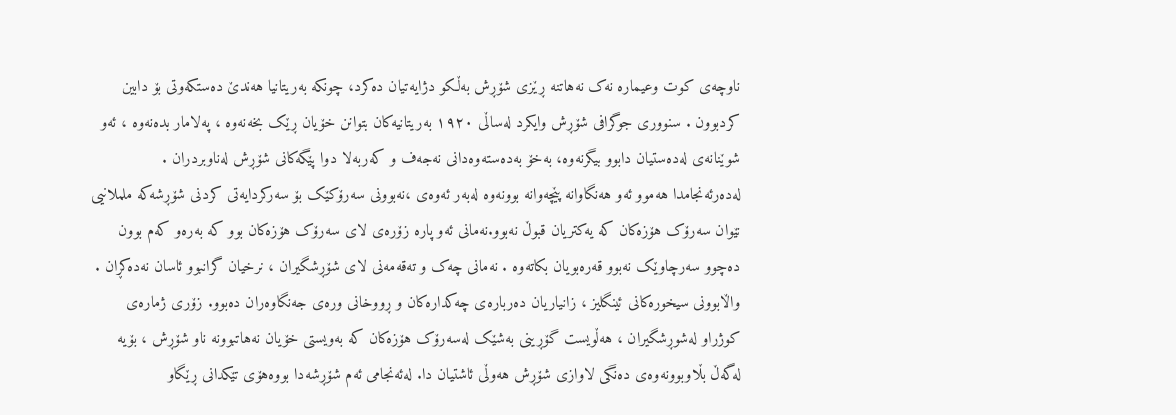ناوچەی کوت وعیمارە نەک نەهاتنە ڕێزی شۆڕش بەڵکو دژایەتیان دەکرد، چونکە بەریتانیا هەندێ دەستکەوتی بۆ دابین کردبوون . سنووری جوگرافی شۆڕش وایکرد لەساڵی ١٩٢٠ بەریتانیەکان بتوانن خۆیان ڕێک بخەنەوە ، پەلامار بدەنەوە ، ئەو شوێنانەی لەدەستیان دابوو بیگرنەوە، بەخۆ بەدەستەوەدانی نەجەف و کەربەلا دوا پێگەکانی شۆڕش لەناوبردران .
لەدەرئەنجامدا هەموو ئەو هەنگاوانە پێچەوانە بوونەوە لەبەر ئەوەی ،نەبوونی سەرۆکێک بۆ سەرکردایەتی کردنی شۆڕشەکە ململانیی نێوان سەرۆک هۆزەکان کە یەکتریان قبوڵ نەبوو.نەمانی ئەو پارە زۆرەی لای سەرۆک هۆزەکان بوو کە بەرەو کەم بوون دەچوو سەرچاوێک نەبوو قەرەبویان بکاتەوە . نەمانی چەک و تەقەمەنی لای شۆڕشگیران ، نرخیان گرانبوو ئاسان نەدەکڕان . واڵابوونی سیخورەکانی ئینگلیز ، زانیاریان دەربارەی چەکدارەکان و ڕووخانی ورەی جەنگاوەران دەبوو. زۆری ژمارەی کوژراو لەشوڕشگیران ، هەڵویست گۆڕینی بەشێک لەسەرۆک هۆزەکان کە بەویستی خۆیان نەهاتبوونە ناو شۆڕش ، بۆیە لەگەڵ بڵاوبوونەوەی دەنگی لاوازی شۆڕش هەوڵی ئاشتیان دا. لەئەنجامی ئەم شۆڕشەدا بووەهۆی تێکدانی ڕێگاو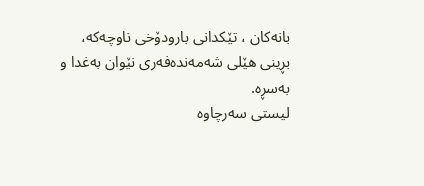بانەکان ، تێکدانی بارودۆخی ناوچەکە، بڕینی هێلی شەمەندەفەری نێوان بەغدا و بەسڕە.
لیستی سەرچاوە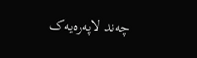چەند لاپەرەیەک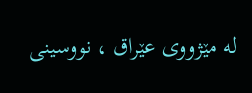لە مێژووی عێراق ، نووسینی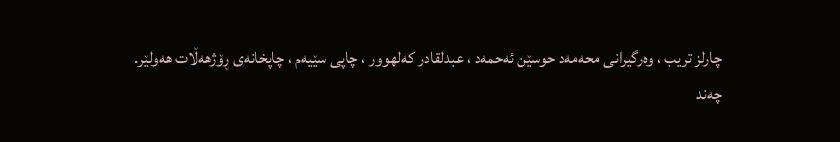چارلز تریب ، وەرگیرانی محەمەد حوسێن ئەحمەد ، عبدلقادر کەلهوور ، چاپی سێیەم ، چاپخانەی ڕۆژهەڵات هەولێر.
چەند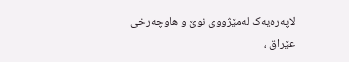لاپەرەیەک لەمێژووی نوێ و هاوچەرخی عێراق ،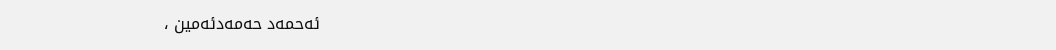ئەحمەد حەمەدئەمین ،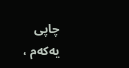چاپی یەکەم ،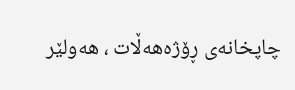چاپخانەی ڕۆژەهەڵات ، هەولێر